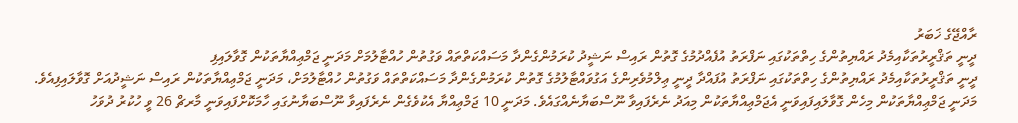ރާއްޖޭގެ ޚަބަރު
ދީނީ ތަޤްރީރުތަކާއިމެދު ރައްޔިތުންގެ ހިތްތަކުގައި ނަފްރަތު އުފެއްދުމުގެ ގޮތުން ރައިސް ނަޝީދު ކުރަމުންގެންދާ މަސައްކަތްތައް ވަގުތުން ހުއްޓާލުމަށް މަދަނީ ޖަމްޢިއްޔާތަކުން ގޮވާލައިފި
ދީނީ ތަޤްރީރުތަކާއިމެދު ރައްޔިތުންގެ ހިތްތަކުގައި ނަފްރަތު އުފައްދާ ދީނީ ޢިލްމުވެރިންގެ އަގުވައްޓާލުމުގެ ގޮތުން ކުރަމުންގެންދާ މަސައްކަތްތައް ވަގުތުން ހުއްޓާލުމަށް، މަދަނީ ޖަމްޢިއްޔާތަކުން ރައިސް ނަޝީދުއަށް ގޮވާލައިފިއެވެ.
މަދަނީ ޖަމްޢިއްޔާތަކުން މިހެން ގޮވާލައިފައިވަނީ އެޖަމްޢިއްޔާތަކުން މިއަދު ނެރެފައިވާ ނޫސްބަޔާނެއްގައެވެ. މަދަނީ 10 ޖަމްޢިއްޔާ އެކުވެގެން ނެރެފައިވާ ނޫސްބަޔާނުގައި ހާމަކޮށްފައިވަނީ މާރޗް 26 ވީ ހުކުރު ދުވަހު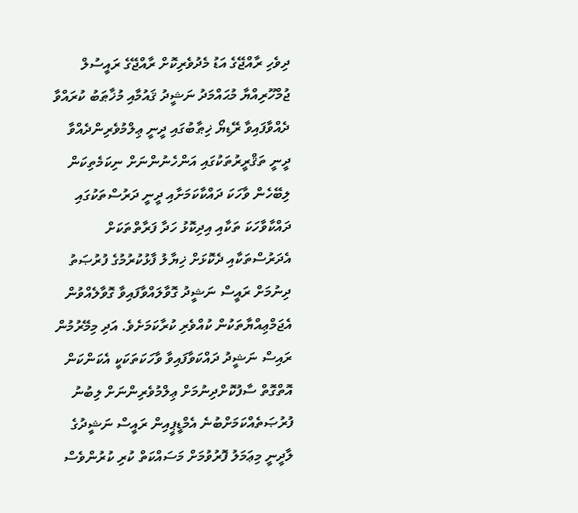ދިވެހި ރާއްޖޭގެ އަޑު މެދުވެރިކޮށް ރާއްޖޭގެ ރައީސުލް ޖުމްހޫރިއްޔާ މުޙައްމަދު ނަޝީދު ޤައުމާއި މުޚާޠަބު ކުރައްވާ ދެއްވާފައިވާ ރޭޑިޔޯ ޚިޠާބުގައި ދީނީ ޢިލްމުވެރިންދެއްވާ ދީނީ ތަޤްރީރުތަކުގައި އަންހެނުންނަށް ނިކަމެތިކަން ލިބޭހެން ވާހަކަ ދައްކާކަމަށާއި ދީނީ ދަރުސްތަކުގައި ދައްކާވާހަކަ ތަކާއި އިދިކޮޅު ހަދާ ފަރާތްތަކަށް އެދަރުސްތަކާއި ދެކޮޅަށް ޚިޔާލު ފާޅުކުރުމުގެ ފުރުޞަތު ދިނުމަށް ރައީސް ނަޝީދު ގޮވާލައްވާފައިވާ ގޮވާލެއްވުން އެޖަމްޢިއްޔާތަކުން ކުއްވެރި ކުރާކަމަށެވެ. އަދި މިމޭރުމުން ރައިސް ނަޝީދު ދައްކަވާފައިވާ ވާހަކަތަކަކީ އެކަންކަން އޮތްގޮތް ސާފުކޮށްދިނުމަށް ޢިލްމުވެރިންނަށް ލިބުނު ފުރުޞަތެއްކަމަށްބުނެ އެމްޑީޕީއިން ރައީސް ނަޝީދުގެ ލާދީނީ މިޢަމަލު ފޮރުވުމަށް މަސައްކަތް ކުރި ކުރުންވެސް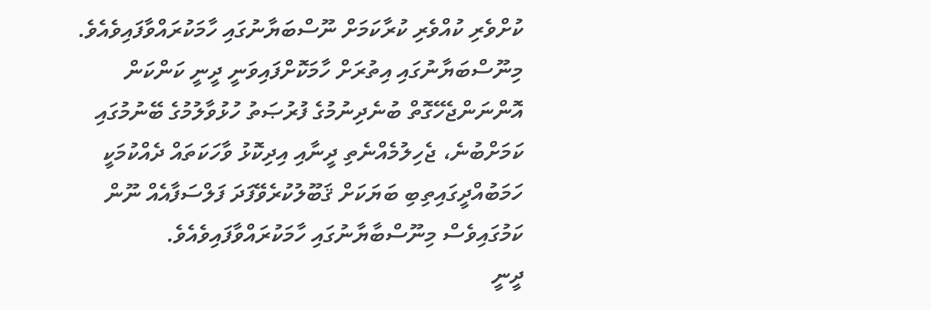ކުށްވެރި ކުއްވެރި ކުރާކަމަށް ނޫސްބަޔާނުގައި ހާމަކުރައްވާފައިވެއެވެ. މިނޫސްބަޔާނުގައި އިތުރަށް ހާމަކޮށްފައިވަނީ ދީނީ ކަންކަން އޮންނަންޖެހޭގޮތް ބުނެދިނުމުގެ ފުރުޞަތު ހުޅުވާލުމުގެ ބޭނުމުގައި ކަމަށްބުނެ، ޖެހިލުމެއްނެތި ދީނާއި އިދިކޮޅު ވާހަކަތައް ދެއްކުމަކީ ހަމަބުއްދީގައިތިބި ބަޔަކަށް ޤަބޫލުކުރެވޭފަދަ ފަލްސަފާއެއް ނޫން ކަމުގައިވެސް މިނޫސްބާޔާނުގައި ހާމަކުރައްވާފައިވެއެވެ.
ދީނީ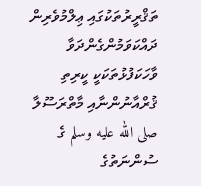ތަޤްރީރުތަކުގައި ޢިލްމުވެރިން ދައްކަވަމުންގެންދަވާ ވާހަކަފުޅުތަކަކީ ކީރިތި ޤުރްއާނުންނާއި މާތްރަސޫލާ صلى الله عليه وسلم ގެ ސުންނަތުގެ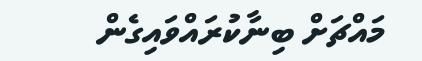މައްޗަށް ބިނާކުރައްވައިގެން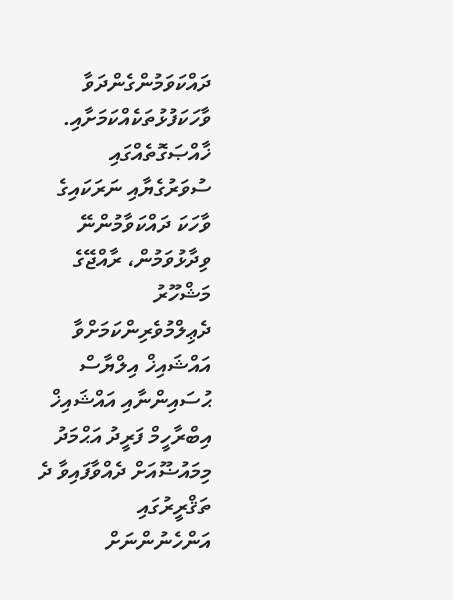ދައްކަވަމުންގެންދަވާ ވާހަކަފުޅުތަކެއްކަމަށާއި. ޚާއްޞަގޮތެއްގައި ސުވަރުގެޔާއި ނަރަކައިގެ ވާހަކަ ދައްކަވާމުންނޭ ވިދާޅުވަމުން، ރާއްޖޭގެ މަޝްހޫރު ދެޢިލްމުވެރިންކަމަށްވާ އައްޝައިޚް އިލްޔާސް ޙުސައިންނާއި އައްޝައިޚް އިބްރާހީމް ފަރީދު އަޙްމަދު މިމައުޟޫއަށް ދެއްވާފައިވާ ދެ ތަޤްރީރުގައި އަންހެނުންނަށް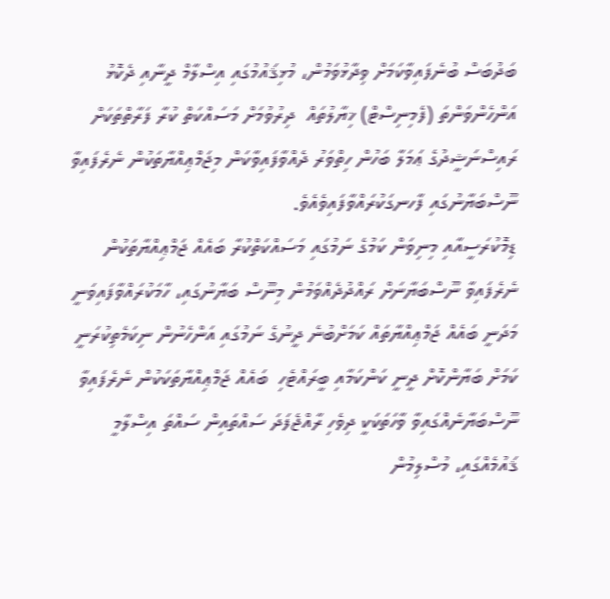ބަދުބަސް ބުނެފައިވާކަމަށް ވިދާޅުވަމުން، މުޅިޤައުމުގައި އިސްލާމް ދީނާއި ދެކޮޅު އަންހެންވަންތަ (ފެމިނިސްޓް) ޚިޔާލުތައް  ދިރުވުމަށް މަސައްކަތް ކުރާ ފަރާތްތަކަށް ރައިސްނަޝީދުގެ ޢަމަލާ ބަހުން ހިތްވަރު ދެއްވާފައިވާކަން މިޖަމްޢިއްޔާތަކުން ނެރެފައިވާ ނޫސްބަޔާނުގައި ފާހނގަކުރައްވާފައިވެއެވެ.
ޑިމޮކުރަސީއާއި މިނިވަން ކަމުގެ ނަމުގައި މަސައްކަތްކުރާ ބައެއް ޖަމްޢިއްޔާތަކުން ނެރެފައިވާ ނޫސްބަޔާނަށް ރައްދުދެއްވަމުން މިނޫސް ބަޔާނުގައި، ހާމަކުރައްވާފައިވަނީ މަދަނީ ބައެއް ޖަމްޢިއްޔާތައް ކަމަށްބުނެ ދީނުގެ ނަމުގައި އަންހެނުން ނިކަމެތިކުރަނީ ކަމަށް ބަޔާންކޮށް ދީނީ ކަންކަމާއި ބީރައްޓެހި  ބައެއް ޖަމްޢިއްޔާތަކަކުން ނެރެފައިވާ ނޫސްބަޔާނެއްގައިވާ ވާހަތަކަކީ ދިވެހި ރާއްޖެފަދަ ސައްތައިން ސައްތަ އިސްލާމީ ޤައުމެއްގައި، މުސްލިމުން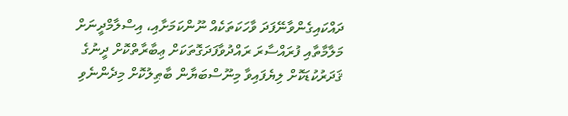ދައްކައިގެންވާނޭފަދަ ވާހަކަތަކެއް ނޫންކަމަށާއި، އިސްލާމްދީނަށް މަލާމާތާއި ފުރައްސާރަ ރައްދުވާފަދަގޮތަކަށް ޢިބާރާތްކޮށް ދީނުގެ ޤަދަރުކުޑަކޮށް ލިޔެފައިވާ މިނޫސްބަޔާން ބާޠިލުކޮށް މިދެންނެވި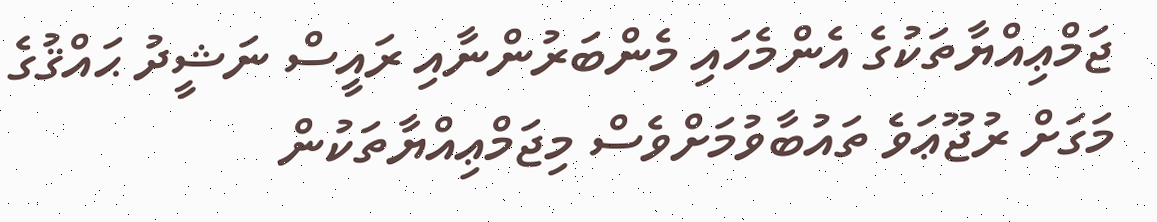ޖަމްޢިއްޔާތަކުގެ އެންމެހައި މެންބަރުންނާއި ރައީސް ނަޝީދު ޙައްޤުގެ މަގަށް ރުޖޫޢަވެ ތައުބާވުމަށްވެސް މިޖަމްޢިއްޔާތަކުން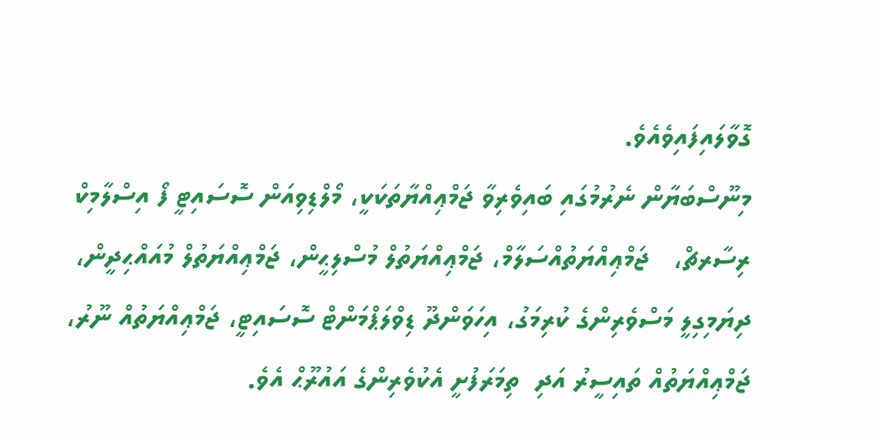ގޮވާލައިފައިވެއެވެ.
މިނޫސްބަޔާން ނެރުމުގައި ބައިވެރިވާ ޖަމްޢިއްޔާތަކަކީ، މޯލްޑިވިއަން ސޮސައިޓީ ފޯ އިސްލާމިކް ރިސާރޗް،   ޖަމްޢިއްޔަތުއްސަލާމް، ޖަމްޢިއްޔަތުލް މުސްލިޙީން، ޖަމްޢިއްޔަތުލް މުއައްޙިދީން، ދިޔަމިގިލީ މަސްވެރިންގެ ކުރިމަގު، އިހަވަންދޫ ޑިވްލަޕްމަންޓް ސޮސައިޓީ، ޖަމްޢިއްޔަތުއް ނޫރު،  ޖަމްޢިއްޔަތުއް ތައިސީރު އަދި  ތިމަރަފުށީ އެކުވެރިންގެ އައުރޫޙް އެވެ.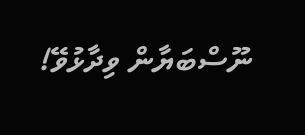ނޫސްބަޔާން ވިދާޅުވޭ!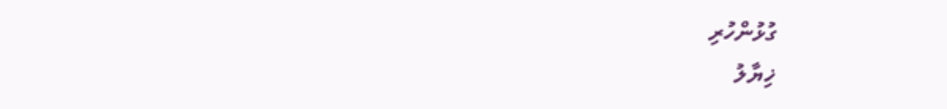ގުޅުންހުރި
ޚިޔާލު